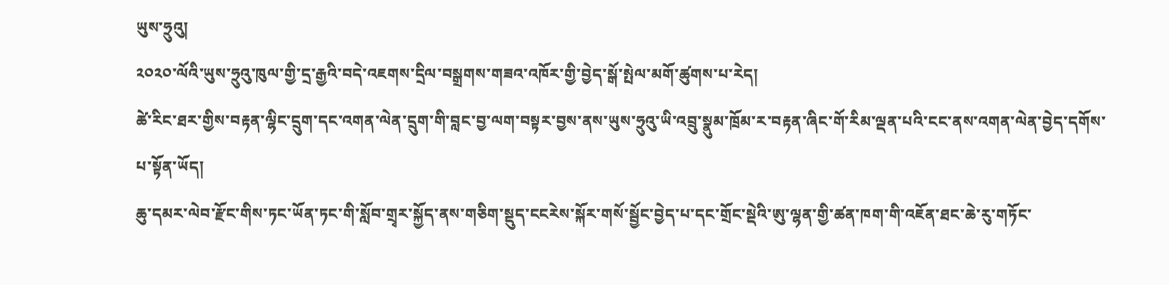ཡུས་ཧྲུའུ།
༢༠༢༠་ལོའི་ཡུས་ཧྲུའུ་ཁུལ་གྱི་དྲ་རྒྱའི་བདེ་འཇགས་དྲིལ་བསྒྲགས་གཟའ་འཁོར་གྱི་བྱེད་སྒོ་སྤེལ་མགོ་ཚུགས་པ་རེད།
ཚེ་རིང་ཐར་གྱིས་བརྟན་ལྷིང་དྲུག་དང་འགན་ལེན་དྲུག་གི་བླང་བྱ་ལག་བསྟར་བྱས་ནས་ཡུས་ཧྲུའུ་ཡི་འབྲུ་སྣུམ་ཁྲོམ་ར་བརྟན་ཞིང་གོ་རིམ་ལྡན་པའི་ངང་ནས་འགན་ལེན་བྱེད་དགོས་པ་སྟོན་ཡོད།
ཆུ་དམར་ལེབ་རྫོང་གིས་ཏང་ཡོན་ཏང་གི་སློབ་གྲྭར་སྐྱོད་ནས་གཅིག་སྡུད་ངངརེས་སྐོར་གསོ་སྦྱོང་བྱེད་པ་དང་གྲོང་སྡེའི་ཨུ་ལྷན་གྱི་ཚན་ཁག་གི་འཇོན་ཐང་ཆེ་རུ་གཏོང་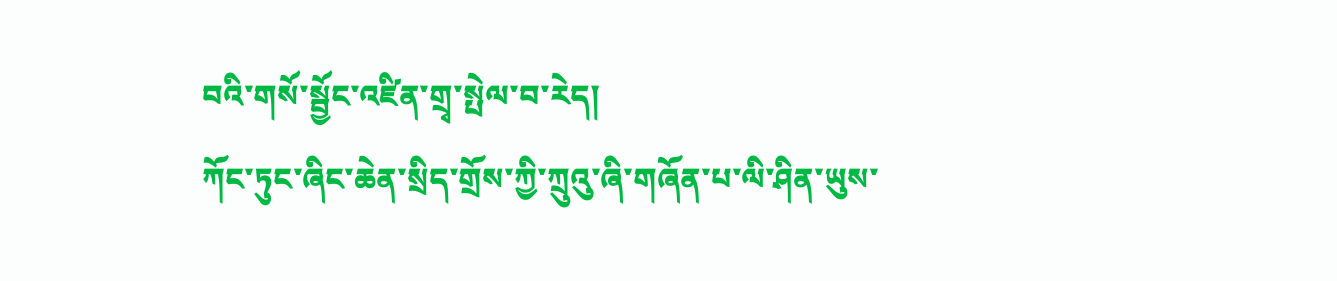བའི་གསོ་སྦྱོང་འཛིན་གྲྭ་སྤེལ་བ་རེད།
ཀོང་ཏུང་ཞིང་ཆེན་སྲིད་གྲོས་ཀྱི་ཀྲུའུ་ཞི་གཞོན་པ་ལི་ཤིན་ཡུས་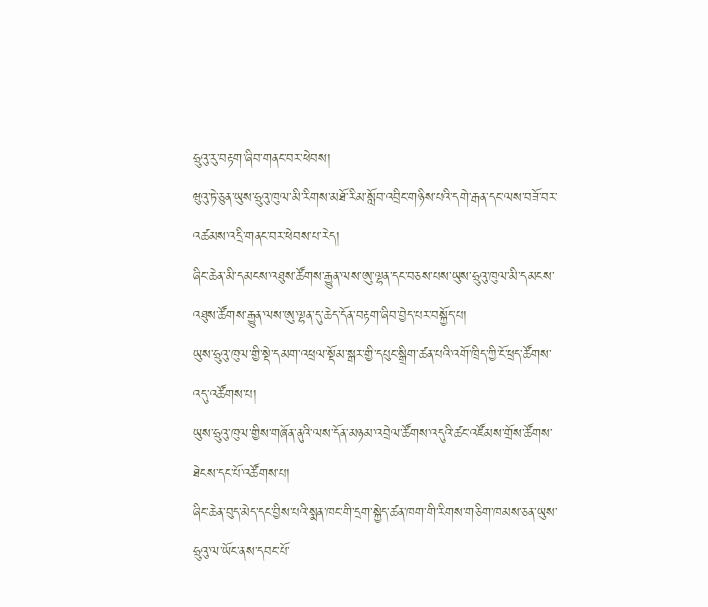ཧྲུའུ་རུ་བརྟག་ཞིབ་གནང་བར་ཕེབས།
ཝུའུ་ཏེ་ཅུན་ཡུས་ཧྲུའུ་ཁུལ་མི་རིགས་མཐོ་རིམ་སློབ་འབྲིང་གཉིས་པའི་དགེ་རྒན་དང་ལས་བཟོ་བར་འཚམས་འདྲི་གནང་བར་ཕེབས་པ་རེད།
ཞིང་ཆེན་མི་དམངས་འཐུས་ཚོགས་རྒྱུན་ལས་ཨུ་ལྷན་དང་བཅས་པས་ཡུས་ཧྲུའུ་ཁུལ་མི་དམངས་འཐུས་ཚོགས་རྒྱུན་ལས་ཨུ་ལྷན་དུ་ཆེད་དོན་བརྟག་ཞིབ་བྱེད་པར་བསྐྱོད་པ།
ཡུས་ཧྲུའུ་ཁུལ་གྱི་སྡེ་དམག་འཕྲལ་སྡོམ་སྒར་གྱི་དཔུང་སྒྲིག་ཚན་པའི་འགོ་ཁྲིད་ཀྱི་ངོ་ཕྲད་ཚོགས་འདུ་འཚོགས་པ།
ཡུས་ཧྲུའུ་ཁུལ་གྱིས་གཞོན་ནུའི་ལས་དོན་མཉམ་འབྲེལ་ཚོགས་འདུའི་ཚང་འཛོམས་གྲོས་ཚོགས་ཐེངས་དང་པོ་འཚོགས་པ།
ཞིང་ཆེན་བུད་མེད་དང་བྱིས་པའི་སྨན་ཁང་གི་དྲག་སྐྱེད་ཚན་ཁག་གི་རིགས་གཅིག་ཁམས་ཅན་ཡུས་ཧྲུའུ་ལ་ཡོང་ནས་དབང་པོ་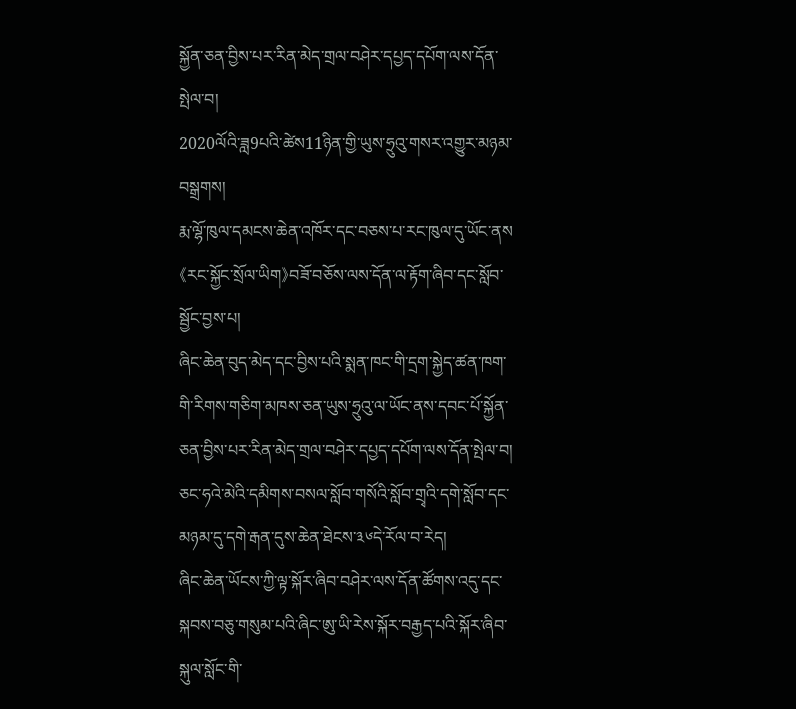སྐྱོན་ཅན་བྱིས་པར་རིན་མེད་གྲལ་བཤེར་དཔྱད་དཔོག་ལས་དོན་སྤེལ་བ།
2020ལོའི་ཟླ9པའི་ཚེས11ཉིན་གྱི་ཡུས་ཧྲུའུ་གསར་འགྱུར་མཉམ་བསྒྲགས།
རྨ་ལྷོ་ཁུལ་དམངས་ཆེན་འཁོར་དང་བཅས་པ་རང་ཁུལ་དུ་ཡོང་ནས《རང་སྐྱོང་སྲོལ་ཡིག》བཟོ་བཅོས་ལས་དོན་ལ་རྟོག་ཞིབ་དང་སློབ་སྦྱོང་བྱས་པ།
ཞིང་ཆེན་བུད་མེད་དང་བྱིས་པའི་སྨན་ཁང་གི་དྲག་སྐྱེད་ཚན་ཁག་གི་རིགས་གཅིག་མཁས་ཅན་ཡུས་ཧྲུའུ་ལ་ཡོང་ནས་དབང་པོ་སྐྱོན་ཅན་བྱིས་པར་རིན་མེད་གྲལ་བཤེར་དཔྱད་དཔོག་ལས་དོན་སྤེལ་བ།
ཅང་ཧའེ་མེའི་དམིགས་བསལ་སློབ་གསོའི་སློབ་གྲྭའི་དགེ་སློབ་དང་མཉམ་དུ་དགེ་རྒན་དུས་ཆེན་ཐེངས་༣༦དེ་རོལ་བ་རེད།
ཞིང་ཆེན་ཡོངས་ཀྱི་ལྟ་སྐོར་ཞིབ་བཤེར་ལས་དོན་ཚོགས་འདུ་དང་སྐབས་བཅུ་གསུམ་པའི་ཞིང་ཨུ་ཡི་རེས་སྐོར་བརྒྱད་པའི་སྐོར་ཞིབ་སྐུལ་སློང་གི་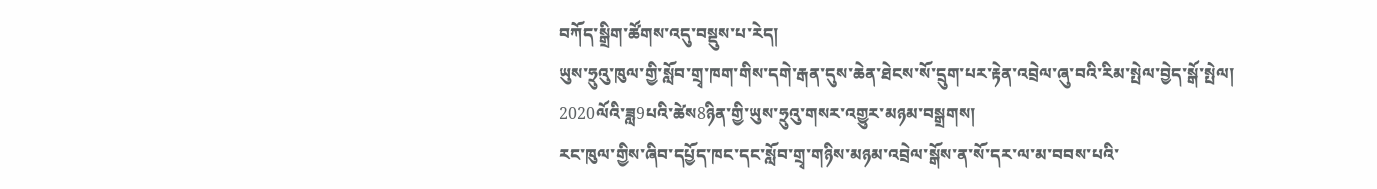བཀོད་སྒྲིག་ཚོགས་འདུ་བསྡུས་པ་རེད།
ཡུས་ཧྲུའུ་ཁུལ་གྱི་སློབ་གྲྭ་ཁག་གིས་དགེ་རྒན་དུས་ཆེན་ཐེངས་སོ་དྲུག་པར་རྟེན་འབྲེལ་ཞུ་བའི་རིམ་སྤེལ་བྱེད་སྒོ་སྤེལ།
2020ལོའི་ཟླ9པའི་ཚེས8ཉིན་གྱི་ཡུས་ཧྲུའུ་གསར་འགྱུར་མཉམ་བསྒྲགས།
རང་ཁུལ་གྱིས་ཞིབ་དཔྱོད་ཁང་དང་སློབ་གྲྭ་གཉིས་མཉམ་འབྲེལ་སྒོས་ན་སོ་དར་ལ་མ་བབས་པའི་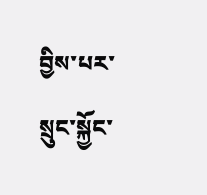བྱིས་པར་སྲུང་སྐྱོང་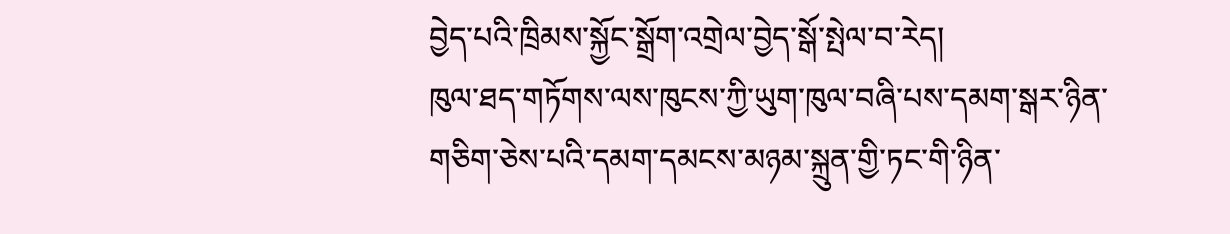བྱེད་པའི་ཁྲིམས་སྐྱོང་སྒྲོག་འགྲེལ་བྱེད་སྒོ་སྤེལ་བ་རེད།
ཁུལ་ཐད་གཏོགས་ལས་ཁུངས་ཀྱི་ཡུག་ཁུལ་བཞི་པས་དམག་སྒར་ཉིན་གཅིག་ཅེས་པའི་དམག་དམངས་མཉམ་སྐྲུན་གྱི་ཏང་གི་ཉིན་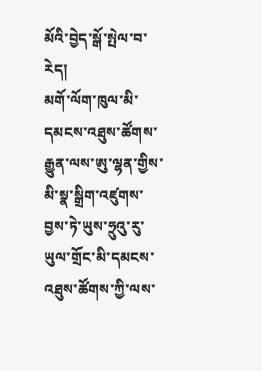མོའི་བྱེད་སྒོ་སྤེལ་བ་རེད།
མགོ་ལོག་ཁུལ་མི་དམངས་འཐུས་ཚོགས་རྒྱུན་ལས་ཨུ་ལྷན་གྱིས་མི་སྣ་སྒྲིག་འཛུགས་བྱས་ཏེ་ཡུས་ཧྲུའུ་རུ་ཡུལ་གྲོང་མི་དམངས་འཐུས་ཚོགས་ཀྱི་ལས་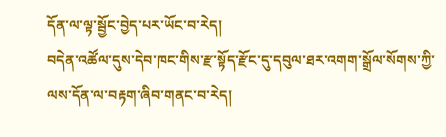དོན་ལ་ལྟ་སྦྱོང་བྱེད་པར་ཡོང་བ་རེད།
བདེན་འཚོལ་དུས་དེབ་ཁང་གིས་རྫ་སྟོད་རྫོང་དུ་དབུལ་ཐར་འགག་སྒྲོལ་སོགས་ཀྱི་ལས་དོན་ལ་བརྟག་ཞིབ་གནང་བ་རེད།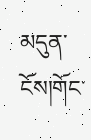མདུན་ངོས།གོང་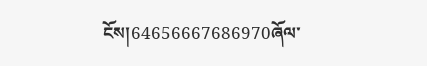ངོས།64656667686970ཞོལ་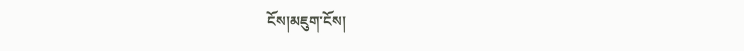ངོས།མཇུག་ངོས།